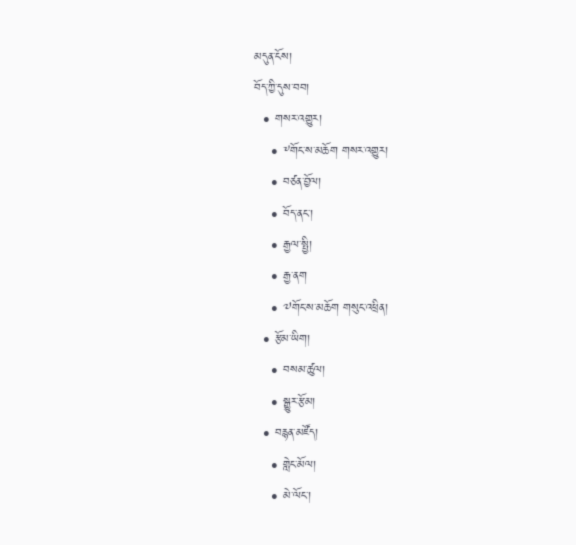མདུན་ངོས།
བོད་ཀྱི་དུས་བབ།
  • གསར་འགྱུར།
    • ༸གོང་ས་མཆོག གསར་འགྱུར།
    • བཙན་བྱོལ།
    • བོད་ནང་།
    • རྒྱལ་སྤྱི།
    • རྒྱ་ནག
    • ༧གོང་ས་མཆོག གསུང་འཕྲིན།
  • རྩོམ་ཡིག།
    • བསམ་ཚུལ།
    • སྒྱུར་རྩོམ།
  • བརྙན་མཛོད།
    • གླེང་མོལ།
    • མེ་ལོང་།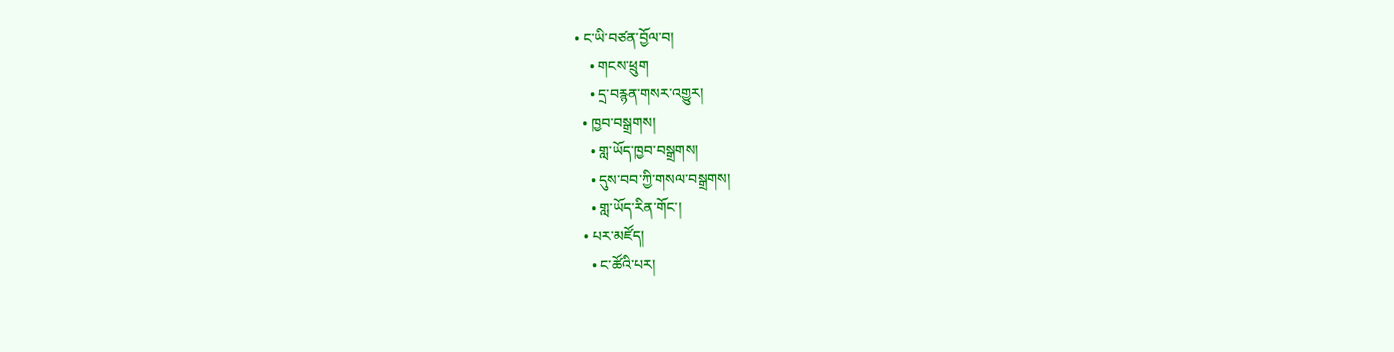• ང་ཡི་བཙན་བྱོལ་བ།
    • གངས་ཕྲུག
    • དྲ་བརྙན་གསར་འགྱུར།
  • ཁྱབ་བསྒྲགས།
    • གླ་ཡོད་ཁྱབ་བསྒྲགས།
    • དུས་བབ་ཀྱི་གསལ་བསྒྲགས།
    • གླ་ཡོད་རིན་གོང་།
  • པར་མཛོད།
    • ང་ཚོའི་པར།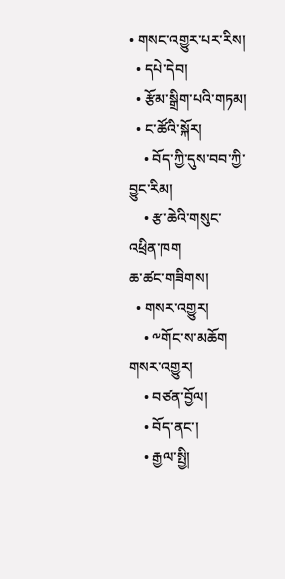• གསང་འགྱུར་པར་རིས།
  • དཔེ་དེབ།
  • རྩོམ་སྒྲིག་པའི་གཏམ།
  • ང་ཚོའི་སྐོར།
    • བོད་ཀྱི་དུས་བབ་ཀྱི་བྱུང་རིམ།
    • རྩ་ཆེའི་གསུང་འཕྲིན་ཁག
ཆ་ཚང་གཟིགས།
  • གསར་འགྱུར།
    • ༸གོང་ས་མཆོག གསར་འགྱུར།
    • བཙན་བྱོལ།
    • བོད་ནང་།
    • རྒྱལ་སྤྱི།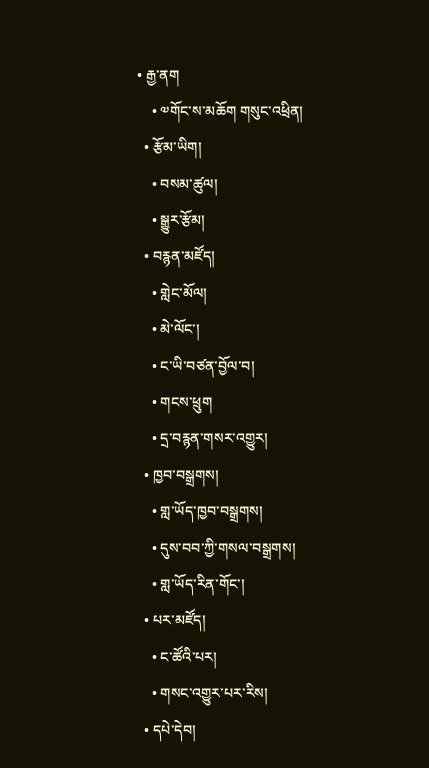• རྒྱ་ནག
    • ༧གོང་ས་མཆོག གསུང་འཕྲིན།
  • རྩོམ་ཡིག།
    • བསམ་ཚུལ།
    • སྒྱུར་རྩོམ།
  • བརྙན་མཛོད།
    • གླེང་མོལ།
    • མེ་ལོང་།
    • ང་ཡི་བཙན་བྱོལ་བ།
    • གངས་ཕྲུག
    • དྲ་བརྙན་གསར་འགྱུར།
  • ཁྱབ་བསྒྲགས།
    • གླ་ཡོད་ཁྱབ་བསྒྲགས།
    • དུས་བབ་ཀྱི་གསལ་བསྒྲགས།
    • གླ་ཡོད་རིན་གོང་།
  • པར་མཛོད།
    • ང་ཚོའི་པར།
    • གསང་འགྱུར་པར་རིས།
  • དཔེ་དེབ།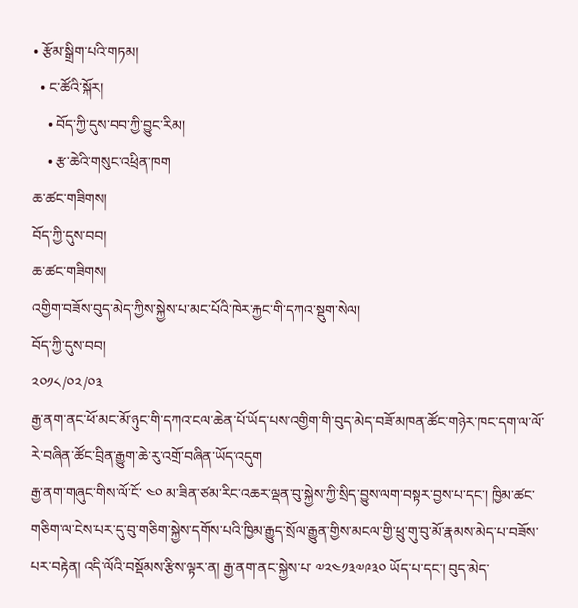• རྩོམ་སྒྲིག་པའི་གཏམ།
  • ང་ཚོའི་སྐོར།
    • བོད་ཀྱི་དུས་བབ་ཀྱི་བྱུང་རིམ།
    • རྩ་ཆེའི་གསུང་འཕྲིན་ཁག
ཆ་ཚང་གཟིགས།
བོད་ཀྱི་དུས་བབ།
ཆ་ཚང་གཟིགས།
འགྱིག་བཟོས་བུད་མེད་ཀྱིས་སྐྱེས་པ་མང་པོའི་ཁེར་རྐྱང་གི་དཀའ་སྡུག་སེལ།
བོད་ཀྱི་དུས་བབ།
༢༠༡༨/༠༢/༠༣
རྒྱ་ནག་ནང་ཕོ་མང་མོ་ཉུང་གི་དཀའ་ངལ་ཆེན་པོ་ཡོད་པས་འགྱིག་གི་བུད་མེད་བཟོ་མཁན་ཚོང་གཉེར་ཁང་དག་ལ་ལོ་རེ་བཞིན་ཚོང་བྲིན་རྒྱུག་ཆེ་རུ་འགྲོ་བཞིན་ཡོད་འདུག
རྒྱ་ནག་གཞུང་གིས་ལོ་ངོ་ ༤༠ མ་ཟིན་ཙམ་རིང་འཆར་ལྡན་བུ་སྐྱེས་ཀྱི་སྲིད་བྱུས་ལག་བསྟར་བྱས་པ་དང་། ཁྱིམ་ཚང་གཅིག་ལ་ངེས་པར་དུ་བུ་གཅིག་སྐྱེས་དགོས་པའི་ཁྱིམ་རྒྱུད་སྲོལ་རྒྱུན་གྱིས་མངལ་གྱི་ཕྲུ་གུ་བུ་མོ་རྣམས་མེད་པ་བཟོས་པར་བརྟེན། འདི་ལོའི་བསྡོམས་རྩིས་ལྟར་ན། རྒྱ་ནག་ནང་སྐྱེས་པ་ ༧༢༤༡༣༧༩༣༠ ཡོད་པ་དང་། བུད་མེད་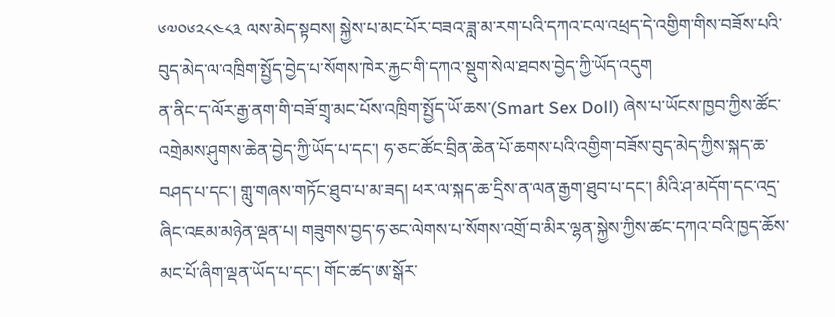༦༧༠༦༢༨༤༨༣ ལས་མེད་སྟབས། སྐྱེས་པ་མང་པོར་བཟའ་ཟླ་མ་རག་པའི་དཀའ་ངལ་འཕྲད་དེ་འགྱིག་གིས་བཟོས་པའི་བུད་མེད་ལ་འཁྲིག་སྤྱོད་བྱེད་པ་སོགས་ཁེར་རྐྱང་གི་དཀའ་སྡུག་སེལ་ཐབས་བྱེད་ཀྱི་ཡོད་འདུག
ན་ནིང་ད་ལོར་རྒྱ་ནག་གི་བཟོ་གྲྭ་མང་པོས་འཁྲིག་སྤྱོད་ཡོ་ཆས་(Smart Sex Doll) ཞེས་པ་ཡོངས་ཁྱབ་ཀྱིས་ཚོང་འགྲེམས་ཤུགས་ཆེན་བྱེད་ཀྱི་ཡོད་པ་དང་། ཧ་ཅང་ཚོང་བྲིན་ཆེན་པོ་ཆགས་པའི་འགྱིག་བཟོས་བུད་མེད་ཀྱིས་སྐད་ཆ་བཤད་པ་དང་། གླུ་གཞས་གཏོང་ཐུབ་པ་མ་ཟད། ཕར་ལ་སྐད་ཆ་དྲིས་ན་ལན་རྒྱག་ཐུབ་པ་དང་། མིའི་ཤ་མདོག་དང་འདྲ་ཞིང་འཇམ་མཉེན་ལྡན་པ། གཟུགས་བྱད་ཧ་ཅང་ལེགས་པ་སོགས་འགྲོ་བ་མིར་ལྷན་སྐྱེས་ཀྱིས་ཚང་དཀའ་བའི་ཁྱད་ཆོས་མང་པོ་ཞིག་ལྡན་ཡོད་པ་དང་། གོང་ཚད་ཨ་སྒོར་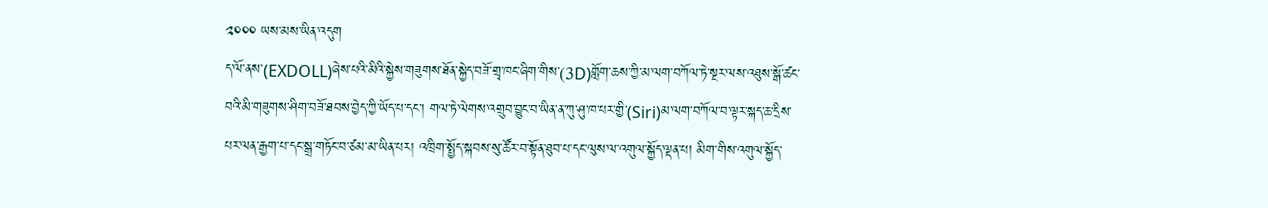༢༠༠༠ ཡས་མས་ཡིན་འདུག
ད་ལོ་ནས་(EXDOLL)ཞེས་པའི་མིའི་སྐྱེས་གཟུགས་ཐོན་སྐྱེད་བཟོ་གྲྭ་ཁང་ཞིག་གིས་(3D)གློག་ཆས་ཀྱི་མ་ལག་བཀོལ་ཏེ་སྔར་ལས་འཐུས་སྒོ་ཚང་བའི་མི་གཟུགས་ཤིག་བཟོ་ཐབས་བྱེད་ཀྱི་ཡོད་པ་དང་། གལ་ཏེ་ལེགས་འགྲུབ་བྱུང་བ་ཡིན་ན་ཀུ་ཤུ་ཁ་པར་གྱི་(Siri)མ་ལག་བཀོལ་བ་ལྟར་སྐད་ཆ་དྲིས་པར་ལན་རྒྱག་པ་དང་སྒྲ་གཏོང་བ་ཙམ་མ་ཡིན་པར། འཁྲིག་སྤྱོད་སྐབས་སུ་ཚོར་བ་སྟོན་ཐུབ་པ་དང་ལུས་ལ་འགུལ་སྐྱོད་ལྡན་པ། མིག་གིས་འགུལ་སྐྱོད་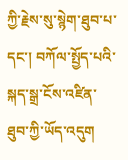ཀྱི་རྗེས་སུ་སྙེག་ཐུབ་པ་དང་། བཀོལ་སྤྱོད་པའི་སྐད་སྒྲ་ངོས་འཛིན་ཐུབ་ཀྱི་ཡོད་འདུག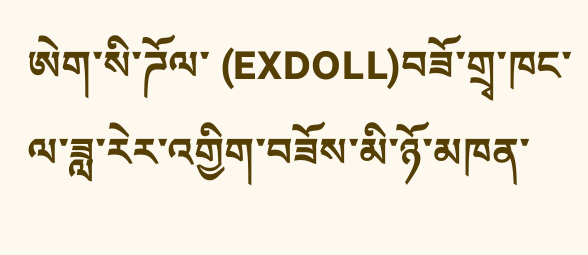ཨེག་སི་ཌོལ་ (EXDOLL)བཟོ་གྲྭ་ཁང་ལ་ཟླ་རེར་འགྱིག་བཟོས་མི་ཉོ་མཁན་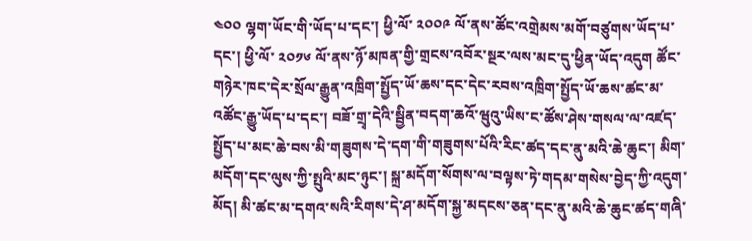༤༠༠ ལྷག་ཡོང་གི་ཡོད་པ་དང་། ཕྱི་ལོ་ ༢༠༠༩ ལོ་ནས་ཚོང་འགྲེམས་མགོ་བཙུགས་ཡོད་པ་དང་། ཕྱི་ལོ་ ༢༠༡༦ ལོ་ནས་ཉོ་མཁན་གྱི་གྲངས་འབོར་སྔར་ལས་མང་དུ་ཕྱིན་ཡོད་འདུག ཚོང་གཉེར་ཁང་དེར་སྲོལ་རྒྱུན་འཁྲིག་སྤྱོད་ཡོ་ཆས་དང་དེང་རབས་འཁྲིག་སྤྱོད་ཡོ་ཆས་ཚང་མ་འཚོང་རྒྱུ་ཡོད་པ་དང་། བཟོ་གྲྭ་དེའི་སྦྱིན་བདག་ཆའོ་ཝུའུ་ཡིས་ང་ཚོས་ཤེས་གསལ་ལ་འཛད་སྤྱོད་པ་མང་ཆེ་བས་མི་གཟུགས་དེ་དག་གི་གཟུགས་པོའི་རིང་ཚད་དང་ནུ་མའི་ཆེ་ཆུང་། མིག་མདོག་དང་ལུས་ཀྱི་སྤུའི་མང་ཉུང་། སྐྲ་མདོག་སོགས་ལ་བལྟས་ཏེ་གདམ་གསེས་བྱེད་ཀྱི་འདུག་མོད། མི་ཚང་མ་དགའ་སའི་རིགས་དེ་ཤ་མདོག་སྐྱ་མདངས་ཅན་དང་ནུ་མའི་ཆེ་ཆུང་ཚད་གཞི་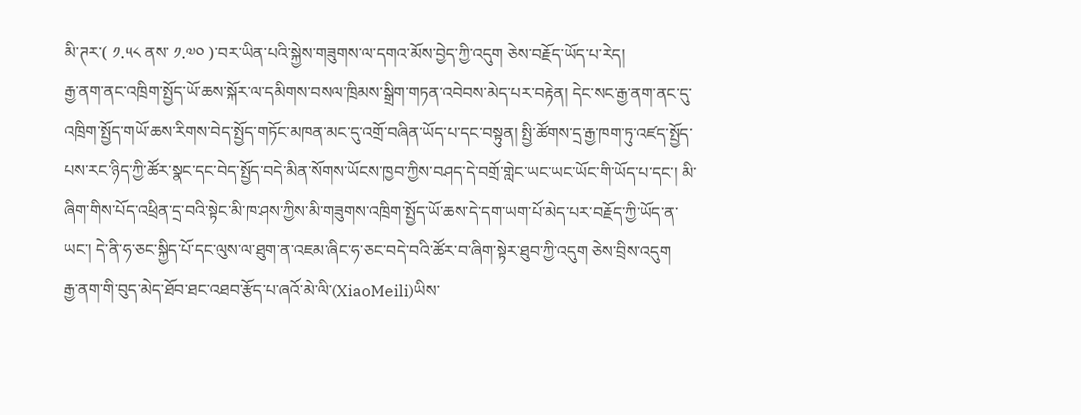མི་ཊར་( ༡.༥༨ ནས་ ༡.༧༠ )་བར་ཡིན་པའི་སྐྱེས་གཟུགས་ལ་དགའ་མོས་བྱེད་ཀྱི་འདུག ཅེས་བརྗོད་ཡོད་པ་རེད།
རྒྱ་ནག་ནང་འཁྲིག་སྤྱོད་ཡོ་ཆས་སྐོར་ལ་དམིགས་བསལ་ཁྲིམས་སྒྲིག་གཏན་འབེབས་མེད་པར་བརྟེན། དེང་སང་རྒྱ་ནག་ནང་དུ་འཁྲིག་སྤྱོད་གཡོ་ཆས་རིགས་བེད་སྤྱོད་གཏོང་མཁན་མང་དུ་འགྲོ་བཞིན་ཡོད་པ་དང་བསྟུན། སྤྱི་ཚོགས་དྲ་རྒྱ་ཁག་ཏུ་འཛད་སྤྱོད་པས་རང་ཉིད་ཀྱི་ཚོར་སྣང་དང་བེད་སྤྱོད་བདེ་མིན་སོགས་ཡོངས་ཁྱབ་ཀྱིས་བཤད་དེ་བགྲོ་གླེང་ཡང་ཡང་ཡོང་གི་ཡོད་པ་དང་། མི་ཞིག་གིས་པོད་འཕྲིན་དྲ་བའི་སྟེང་མི་ཁ་ཤས་ཀྱིས་མི་གཟུགས་འཁྲིག་སྤྱོད་ཡོ་ཆས་དེ་དག་ཡག་པོ་མེད་པར་བརྗོད་ཀྱི་ཡོད་ན་ཡང་། དེ་ནི་ཧ་ཅང་སྐྱིད་པོ་དང་ལུས་ལ་ཐུག་ན་འཇམ་ཞིང་ཧ་ཅང་བདེ་བའི་ཚོར་བ་ཞིག་སྟེར་ཐུབ་ཀྱི་འདུག ཅེས་བྲིས་འདུག
རྒྱ་ནག་གི་བུད་མེད་ཐོབ་ཐང་འཐབ་རྩོད་པ་ཞའོ་མེ་ལི་(XiaoMeili)ཡིས་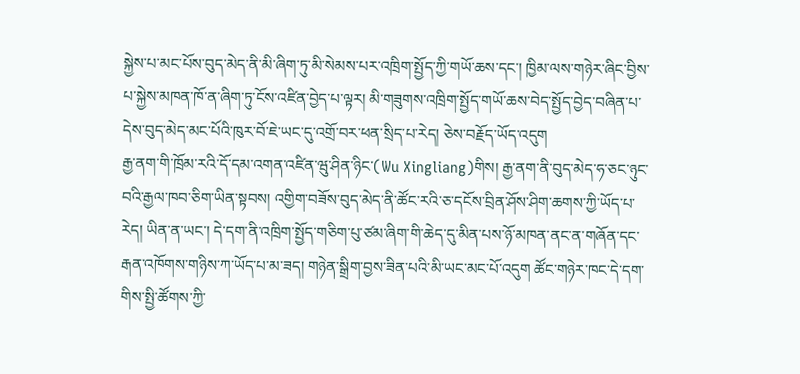སྐྱེས་པ་མང་པོས་བུད་མེད་ནི་མི་ཞིག་ཏུ་མི་སེམས་པར་འཁྲིག་སྤྱོད་ཀྱི་གཡོ་ཆས་དང་། ཁྱིམ་ལས་གཉེར་ཞིང་བྱིས་པ་སྐྱེས་མཁན་ཁོ་ན་ཞིག་ཏུ་ངོས་འཛིན་བྱེད་པ་ལྟར། མི་གཟུགས་འཁྲིག་སྤྱོད་གཡོ་ཆས་བེད་སྤྱོད་བྱེད་བཞིན་པ་དེས་བུད་མེད་མང་པོའི་ཁུར་བོ་ཇེ་ཡང་དུ་འགྲོ་བར་ཕན་སྲིད་པ་རེད། ཅེས་བརྗོད་ཡོད་འདུག
རྒྱ་ནག་གི་ཁྲོམ་རའི་དོ་དམ་འགན་འཛིན་ཝུ་ཤིན་ཉིང་(Wu Xingliang)གིས། རྒྱ་ནག་ནི་བུད་མེད་ཧ་ཅང་ཉུང་བའི་རྒྱལ་ཁབ་ཅིག་ཡིན་སྟབས། འགྱིག་བཟོས་བུད་མེད་ནི་ཚོང་རའི་ཅ་དངོས་བྲིན་ཤོས་ཤིག་ཆགས་ཀྱི་ཡོད་པ་རེད། ཡིན་ན་ཡང་། དེ་དག་ནི་འཁྲིག་སྤྱོད་གཅིག་པུ་ཙམ་ཞིག་གི་ཆེད་དུ་མིན་པས་ཉོ་མཁན་ནང་ན་གཞོན་དང་རྒན་འཁོགས་གཉིས་ཀ་ཡོད་པ་མ་ཟད། གཉེན་སྒྲིག་བྱས་ཟིན་པའི་མི་ཡང་མང་པོ་འདུག ཚོང་གཉེར་ཁང་དེ་དག་གིས་སྤྱི་ཚོགས་ཀྱི་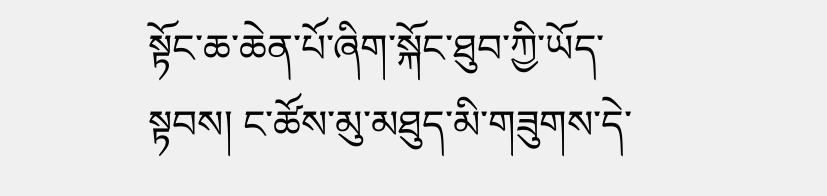སྟོང་ཆ་ཆེན་པོ་ཞིག་སྐོང་ཐུབ་ཀྱི་ཡོད་སྟབས། ང་ཚོས་མུ་མཐུད་མི་གཟུགས་དེ་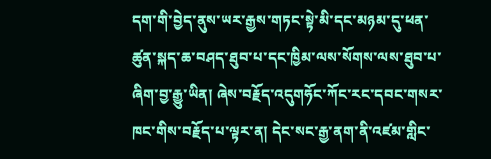དག་གི་བྱེད་ནུས་ཡར་རྒྱས་གཏང་སྟེ་མི་དང་མཉམ་དུ་ཕན་ཚུན་སྐད་ཆ་བཤད་ཐུབ་པ་དང་ཁྱིམ་ལས་སོགས་ལས་ཐུབ་པ་ཞིག་བྱ་རྒྱུ་ཡིན། ཞེས་བརྗོད་འདུགཧོང་ཀོང་རང་དབང་གསར་ཁང་གིས་བརྗོད་པ་ལྟར་ན། དེང་སང་རྒྱ་ནག་ནི་འཛམ་གླིང་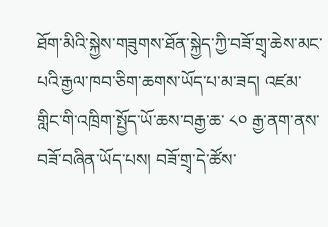ཐོག་མིའི་སྐྱེས་གཟུགས་ཐོན་སྐྱེད་ཀྱི་བཟོ་གྲྭ་ཆེས་མང་པའི་རྒྱལ་ཁབ་ཅིག་ཆགས་ཡོད་པ་མ་ཟད། འཛམ་གླིང་གི་འཁྲིག་སྤྱོད་ཡོ་ཆས་བརྒྱ་ཆ་ ༨༠ རྒྱ་ནག་ནས་བཟོ་བཞིན་ཡོད་པས། བཟོ་གྲྭ་དེ་ཚོས་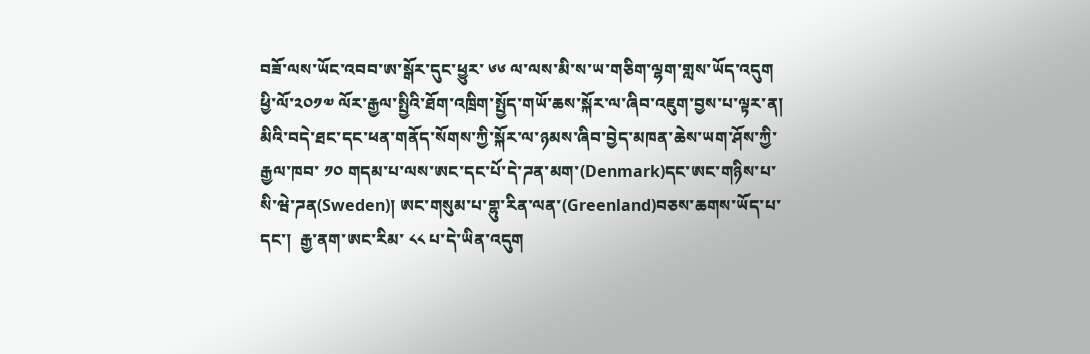བཟོ་ལས་ཡོང་འབབ་ཨ་སྒོར་དུང་ཕྱུར་ ༦༦ ལ་ལས་མི་ས་ཡ་གཅིག་ལྷག་གླས་ཡོད་འདུག
ཕྱི་ལོ་༢༠༡༧ ལོར་རྒྱལ་སྤྱིའི་ཐོག་འཁྲིག་སྤྱོད་གཡོ་ཆས་སྐོར་ལ་ཞིབ་འཇུག་བྱས་པ་ལྟར་ན། མིའི་བདེ་ཐང་དང་ཕན་གནོད་སོགས་ཀྱི་སྐོར་ལ་ཉམས་ཞིབ་བྱེད་མཁན་ཆེས་ཡག་ཤོས་ཀྱི་རྒྱལ་ཁབ་ ༡༠ གདམ་པ་ལས་ཨང་དང་པོ་དེ་ཌན་མག་(Denmark)དང་ཨང་གཉིས་པ་སི་ཝེ་ཌན(Sweden)། ཨང་གསུམ་པ་གྷུ་རིན་ལན་(Greenland)བཅས་ཆགས་ཡོད་པ་དང་།  རྒྱ་ནག་ཨང་རིམ་ ༨༨ པ་དེ་ཡིན་འདུག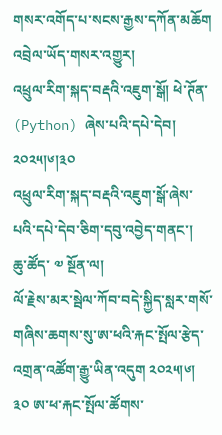གསར་འགོད་པ་སངས་རྒྱས་དཀོན་མཆོག
འབྲེལ་ཡོད་གསར་འགྱུར།
འཕྲུལ་རིག་སྐད་བརྡའི་འཇུག་སྒོ། ཕེ་ཊོན་ (Python) ཞེས་པའི་དཔེ་དེབ། ༢༠༢༥།༦།༣༠
འཕྲུལ་རིག་སྐད་བརྡའི་འཇུག་སྒོ་ཞེས་པའི་དཔེ་དེབ་ཅིག་དབུ་འབྱེད་གནང་།
ཆུ་ཚོད་ ༧ སྔོན་ལ།
ལོ་རྗེས་མར་སྦེལ་ཀོབ་བདེ་སྐྱིད་སླར་གསོ་གཞིས་ཆགས་སུ་ཨ་ཕའི་རྐང་སྤོལ་རྩེད་འགྲན་འཚོག་རྒྱུ་ཡིན་འདུག ༢༠༢༥།༦། ༣༠ ཨ་ཕ་རྐང་སྤོལ་ཚོགས་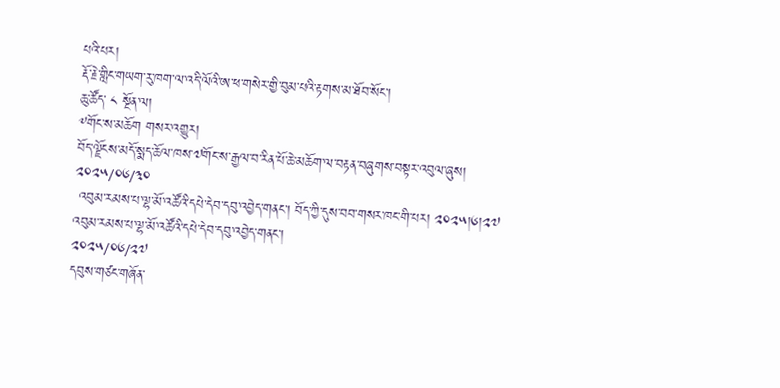པའི་པར།
རྡོ་རྗེ་གླིང་གཡག་རུ་ཁག་ལ་འདི་ལོའི་ཨ་ཕ་གསེར་གྱི་བུམ་པའི་རྟགས་མ་ཐོབ་སོང་།
ཆུ་ཚོད་ ༨ སྔོན་ལ།
༸གོང་ས་མཆོག གསར་འགྱུར།
བོད་ལྗོངས་མདོ་སྨད་ཆོལ་ཁས་༧གོང་ས་རྒྱལ་བ་རིན་པོ་ཆེ་མཆོག་ལ་བརྟན་བཞུགས་བསྟར་འབུལ་ཞུས།
༢༠༢༥/༠༦/༣༠
 འབུམ་རམས་པ་ལྷ་མོ་འཚོའི་དཔེ་དེབ་དབུ་འབྱེད་གནང་། བོད་ཀྱི་དུས་བབ་གསར་ཁང་གི་པར། ༢༠༢༥།༦།༢༧
འབུམ་རམས་པ་ལྷ་མོ་འཚོའི་དཔེ་དེབ་དབུ་འབྱེད་གནང་།
༢༠༢༥/༠༦/༢༧
དབུས་གཙང་གཞོན་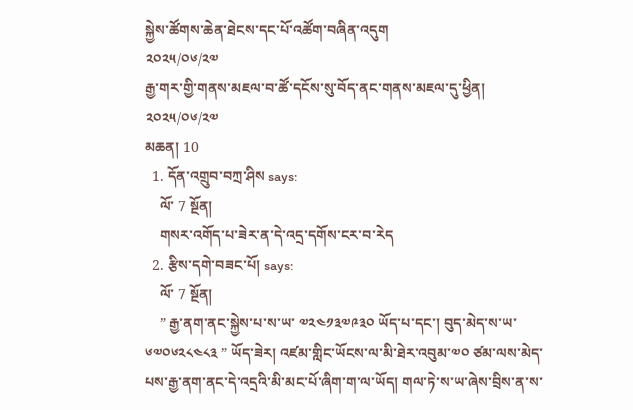སྐྱེས་ཚོགས་ཆེན་ཐེངས་དང་པོ་འཚོག་བཞིན་འདུག
༢༠༢༥/༠༦/༢༧
རྒྱ་གར་གྱི་གནས་མཇལ་བ་ཚོ་དངོས་སུ་བོད་ནང་གནས་མཇལ་དུ་ཕྱིན།
༢༠༢༥/༠༦/༢༧
མཆན། 10
  1. དོན་འགྲུབ་བཀྲ་ཤིས says:
    ལོ་ 7 སྔོན།
    གསར་འགོད་པ་ཟེར་ན་དེ་འདྲ་དགོས་ངར་བ་རེད
  2. རྩིས་དགེ་བཟང་པོ། says:
    ལོ་ 7 སྔོན།
    ” རྒྱ་ནག་ནང་སྐྱེས་པ་ས་ཡ་ ༧༢༤༡༣༧༩༣༠ ཡོད་པ་དང་། བུད་མེད་ས་ཡ་ ༦༧༠༦༢༨༤༨༣ ” ཡོད་ཟེར། འཛམ་གླིང་ཡོངས་ལ་མི་ཐེར་འབུམ་༧༠ ཙམ་ལས་མེད་པས་རྒྱ་ནག་ནང་དེ་འདྲའི་མི་མང་པོ་ཞིག་ག་ལ་ཡོད། གལ་ཏེ་ས་ཡ་ཞེས་བྲིས་ན་ས་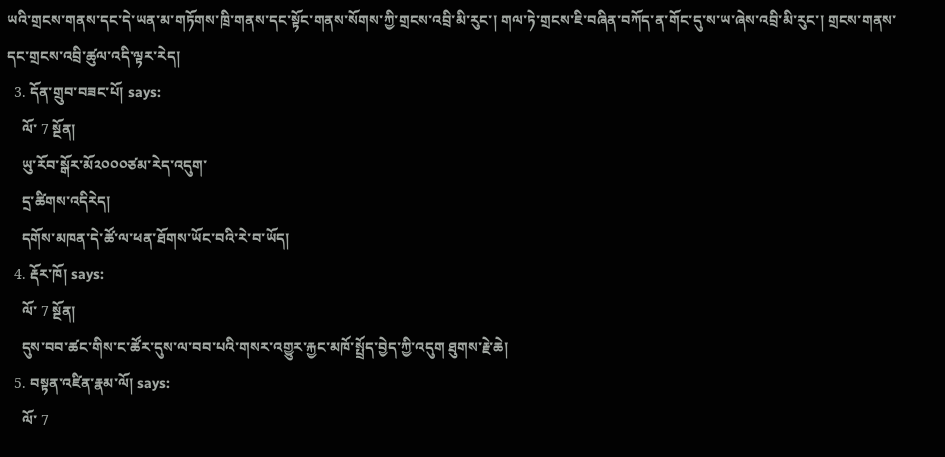ཡའི་གྲངས་གནས་དང་དེ་ཡན་མ་གཏོགས་ཁྲི་གནས་དང་སྟོང་གནས་སོགས་ཀྱི་གྲངས་འབྲི་མི་རུང་། གལ་ཏེ་གྲངས་ཇི་བཞིན་བཀོད་ན་གོང་དུ་ས་ཡ་ཞེས་འབྲི་མི་རུང་། གྲངས་གནས་དང་གྲངས་འབྲི་ཚུལ་འདི་ལྟར་རེད།
  3. དོན་གྲུབ་བཟང་པོ། says:
    ལོ་ 7 སྔོན།
    ཡུ་རོབ་སྒོར་མོ༢༠༠༠ཙམ་རེད་འདུག་
    དྲ་ཚིགས་འདིརེད།
    དགོས་མཁན་དེ་ཚོ་ལ་ཕན་ཐོགས་ཡོང་བའི་རེ་བ་ཡོད།
  4. རྡོར་ཁོ། says:
    ལོ་ 7 སྔོན།
    དུས་བབ་ཚང་གིས་ང་ཚོར་དུས་ལ་བབ་པའི་གསར་འགྱུར་རྐྱང་མཁོ་སྤྲོད་བྱེད་ཀྱི་འདུག ཐུགས་རྗེ་ཆེ།
  5. བསྟན་འཛིན་རྣམ་ལོ། says:
    ལོ་ 7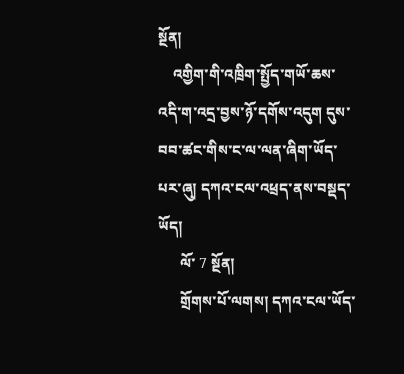སྔོན།
    འགྱིག་གི་འཁྲིག་སྤྱོད་གཡོ་ཆས་འདི་ག་འདྲ་བྱས་ཉོ་དགོས་འདུག དུས་བབ་ཚང་གིས་ང་ལ་ལན་ཞིག་ཡོད་པར་ཞུ། དཀའ་ངལ་འཕྲད་ནས་བསྡད་ཡོད།
      ལོ་ 7 སྔོན།
      གྲོགས་པོ་ལགས། དཀའ་ངལ་ཡོད་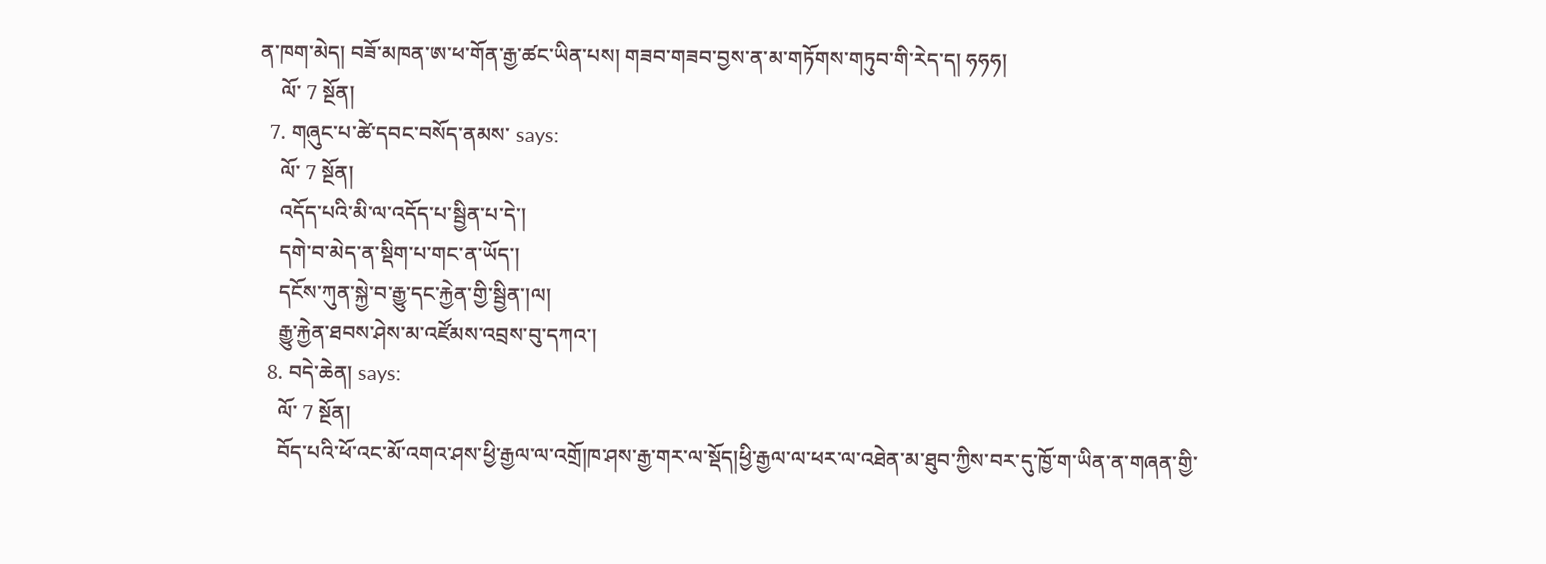ན་ཁག་མེད། བཟོ་མཁན་ཨ་ཕ་གོན་རྒྱ་ཚང་ཡིན་པས། གཟབ་གཟབ་བྱས་ན་མ་གཏོགས་གཏུབ་གི་རེད་ད། ཧཧཧ།
    ལོ་ 7 སྔོན།
  7. གཞུང་པ་ཚེ་དབང་བསོད་ནམས་ says:
    ལོ་ 7 སྔོན།
    འདོད་པའི་མི་ལ་འདོད་པ་སྦྱིན་པ་དེ་།
    དགེ་བ་མེད་ན་སྡིག་པ་གང་ན་ཡོད་།
    དངོས་ཀུན་སྐྱེ་བ་རྒྱུ་དང་རྐྱེན་གྱི་སྦྱིན་།ལ།
    རྒྱུ་རྐྱེན་ཐབས་ཤེས་མ་འཛོམས་འབྲས་བུ་དཀའ་།
  8. བདེ་ཆེན། says:
    ལོ་ 7 སྔོན།
    བོད་པའི་ཕོ་འང་མོ་འགའ་ཤས་ཕྱི་རྒྱལ་ལ་འགྲོ།ཁ་ཤས་རྒྱ་གར་ལ་སྡོད།ཕྱི་རྒྱལ་ལ་ཕར་ལ་འཐེན་མ་ཐུབ་ཀྱིས་བར་དུ་ཁྱོ་ག་ཡིན་ན་གཞན་གྱི་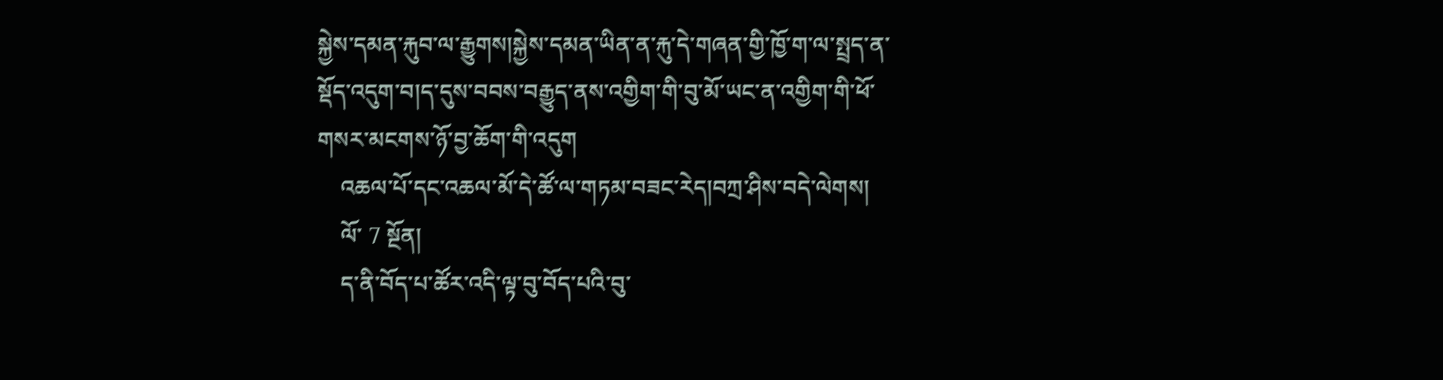སྐྱེས་དམན་རྐུབ་ལ་རྒྱུགས།སྐྱེས་དམན་ཡིན་ན་རྐུ་དེ་གཞན་གྱི་ཁྱོ་ག་ལ་སྤྲད་ན་སྡོད་འདུག་བ།ད་དུས་བབས་བརྒྱུད་ནས་འགྱིག་གི་བུ་མོ་ཡང་ན་འགྱིག་གི་ཕོ་གསར་མངགས་ཉོ་བྱ་ཆོག་གི་འདུག
    འཆལ་པོ་དང་འཆལ་མོ་དེ་ཚོ་ལ་གཏམ་བཟང་རེད།བཀྲ་ཤིས་བདེ་ལེགས།
    ལོ་ 7 སྔོན།
    ད་ནི་བོད་པ་ཚོར་འདི་ལྟ་བུ་བོད་པའི་བུ་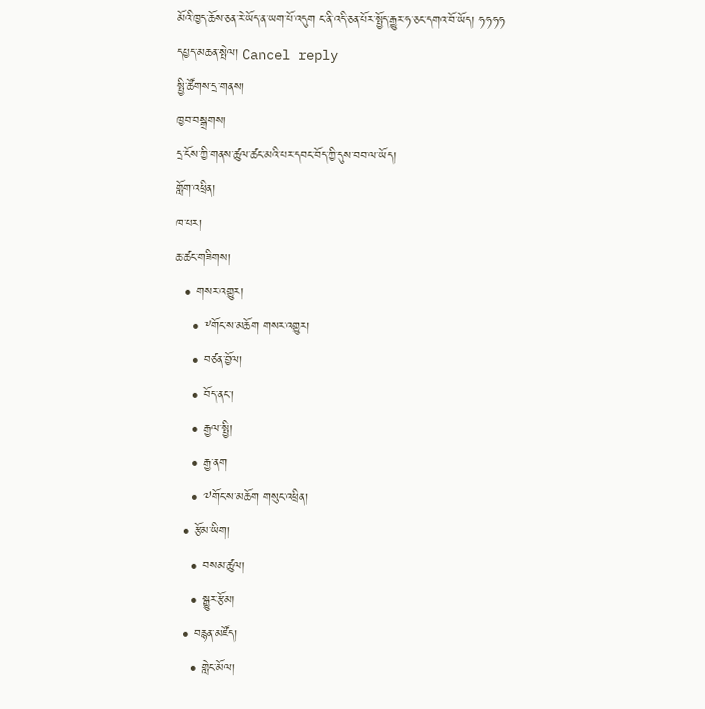མོའི་ཁྱད་ཆོས་ཅན་རེ་ཡོད་ན་ཡག་པོ་འདུག ང་ནི་འདི་ཅན་པོར་སྤྱོད་རྒྱུར་ཧ་ཅང་དགའ་བོ་ཡོད། ཧཧཧཧ
དཔྱད་མཆན་སྤེལ། Cancel reply
སྤྱི་ཚོགས་དྲ་གནས།
ཁྱབ་བསྒྲགས།
དྲ་ངོས་ཀྱི་གནས་ཚུལ་ཚང་མའི་པར་དབང་བོད་ཀྱི་དུས་བབ་ལ་ཡོད།
གློག་འཕྲིན།
ཁ་པར།
ཆ་ཚང་གཟིགས།
  • གསར་འགྱུར།
    • ༸གོང་ས་མཆོག གསར་འགྱུར།
    • བཙན་བྱོལ།
    • བོད་ནང་།
    • རྒྱལ་སྤྱི།
    • རྒྱ་ནག
    • ༧གོང་ས་མཆོག གསུང་འཕྲིན།
  • རྩོམ་ཡིག།
    • བསམ་ཚུལ།
    • སྒྱུར་རྩོམ།
  • བརྙན་མཛོད།
    • གླེང་མོལ།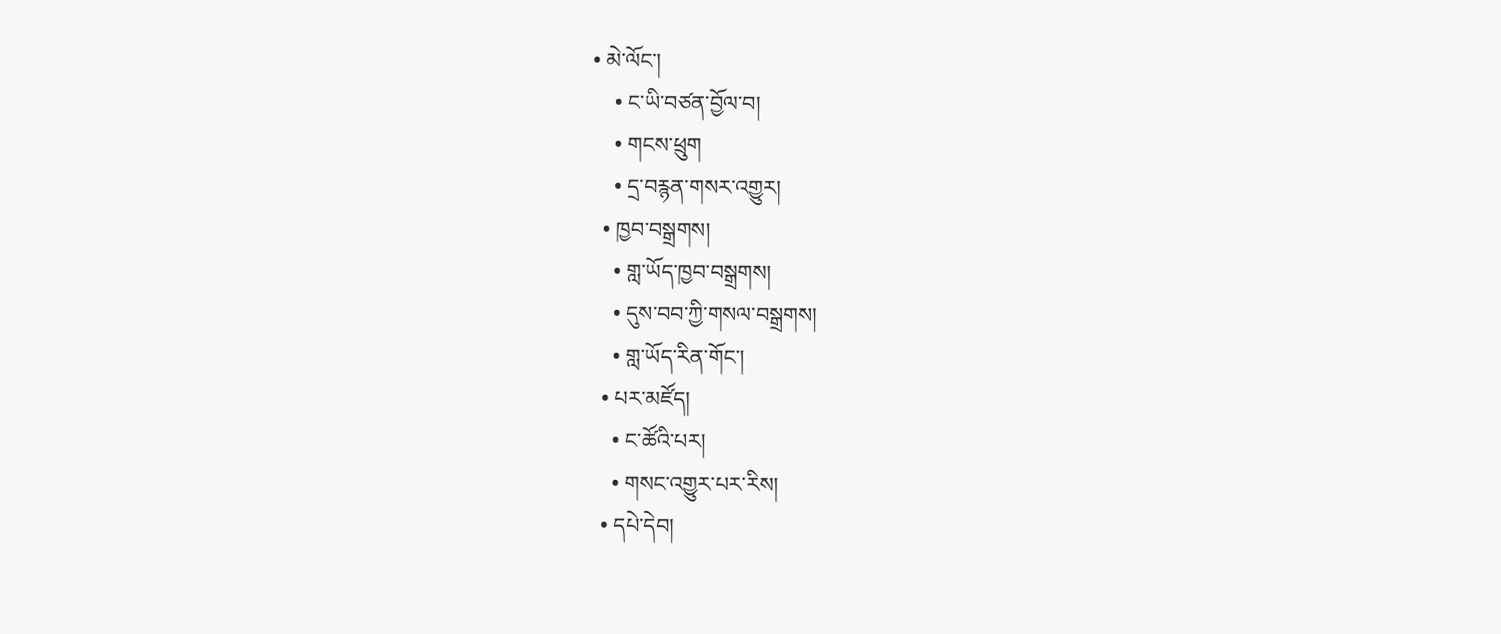• མེ་ལོང་།
    • ང་ཡི་བཙན་བྱོལ་བ།
    • གངས་ཕྲུག
    • དྲ་བརྙན་གསར་འགྱུར།
  • ཁྱབ་བསྒྲགས།
    • གླ་ཡོད་ཁྱབ་བསྒྲགས།
    • དུས་བབ་ཀྱི་གསལ་བསྒྲགས།
    • གླ་ཡོད་རིན་གོང་།
  • པར་མཛོད།
    • ང་ཚོའི་པར།
    • གསང་འགྱུར་པར་རིས།
  • དཔེ་དེབ།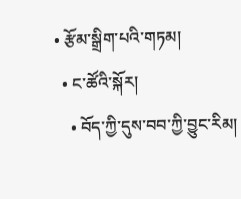• རྩོམ་སྒྲིག་པའི་གཏམ།
  • ང་ཚོའི་སྐོར།
    • བོད་ཀྱི་དུས་བབ་ཀྱི་བྱུང་རིམ།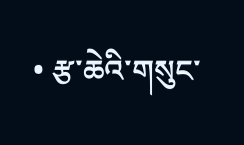• རྩ་ཆེའི་གསུང་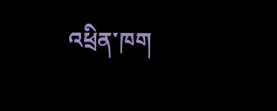འཕྲིན་ཁག